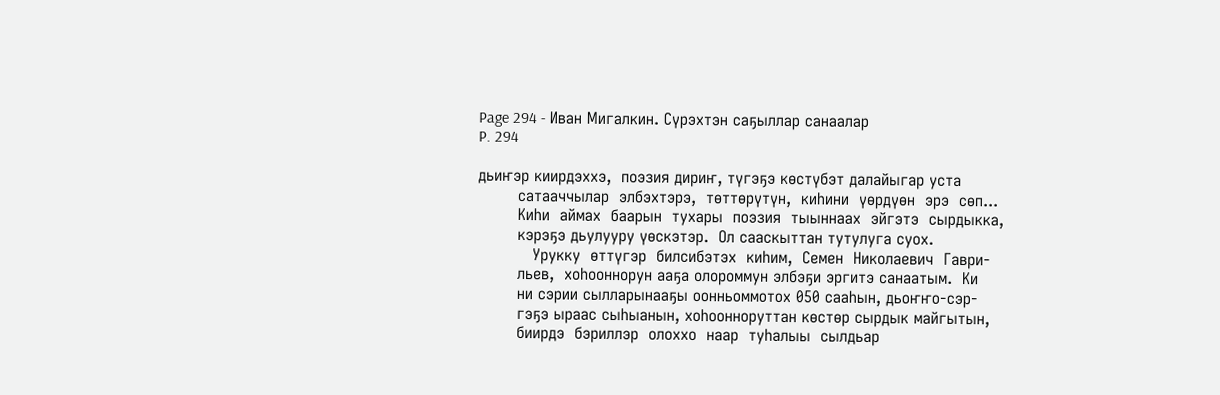Page 294 - Иван Мигалкин. Сүрэхтэн саҕыллар санаалар
P. 294

дьиҥэр киирдэххэ,  поэзия дириҥ, түгэҕэ көстүбэт далайыгар уста
        сатааччылар  элбэхтэрэ,  төттөрүтүн,  киһини  үөрдүөн  эрэ  сөп...
        Киһи  аймах  баарын  тухары  поэзия  тыыннаах  эйгэтэ  сырдыкка,
        кэрэҕэ дьулууру үөскэтэр.  Ол сааскыттан тутулуга суох.
           Урукку  өттүгэр  билсибэтэх  киһим,  Семен  Николаевич  Гаври-
        льев,  хоһооннорун ааҕа олороммун элбэҕи эргитэ санаатым.  Ки
        ни сэрии сылларынааҕы оонньоммотох 050 сааһын, дьоҥҥо-сэр-
        гэҕэ ыраас сыһыанын, хоһоонноруттан көстөр сырдык майгытын,
        биирдэ  бэриллэр  олоххо  наар  туһалыы  сылдьар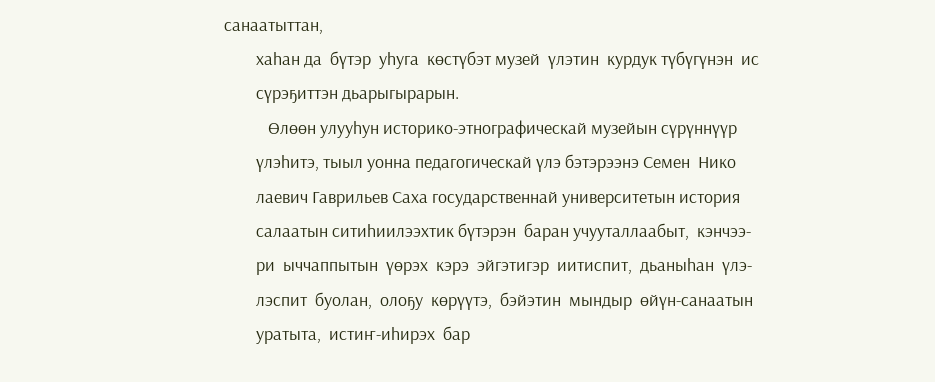санаатыттан,
        хаһан да  бүтэр  уһуга  көстүбэт музей  үлэтин  курдук түбүгүнэн  ис
        сүрэҕиттэн дьарыгырарын.
           Өлөөн улууһун историко-этнографическай музейын сүрүннүүр
        үлэһитэ, тыыл уонна педагогическай үлэ бэтэрээнэ Семен  Нико
        лаевич Гаврильев Саха государственнай университетын история
        салаатын ситиһиилээхтик бүтэрэн  баран учууталлаабыт,  кэнчээ-
        ри  ыччаппытын  үөрэх  кэрэ  эйгэтигэр  иитиспит,  дьаныһан  үлэ-
        лэспит  буолан,  олоҕу  көрүүтэ,  бэйэтин  мындыр  өйүн-санаатын
        уратыта,  истиҥ-иһирэх  бар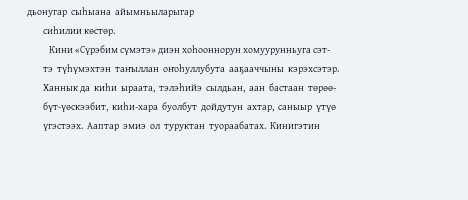дьонугар  сыһыана  айымньыларыгар
        сиһилии көстөр.
           Кини «Сүрэбим сүмэтэ» диэн хоһооннорун хомуурунньуга сэт-
        тэ  түһүмэхтэн  таҥыллан  оҥоһуллубута  ааҕааччыны  кэрэхсэтэр.
        Ханнык да  киһи  ыраата,  тэлэһийэ  сылдьан,  аан  бастаан  төрөө-
        бүт-үөскээбит,  киһи-хара  буолбут  дойдутун  ахтар,  саныыр  үтүө
        үгэстээх.  Ааптар  эмиэ  ол  туруктан  туораабатах.  Кинигэтин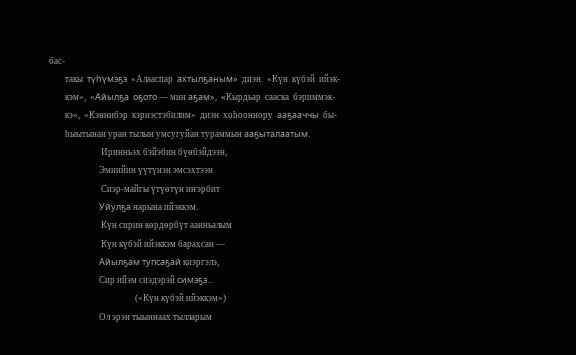бас-
        такы  түһүмэҕэ  «Алааспар  ахтылҕаным»  диэн.  «Күн  күбэй  ийэк-
        кэм»,  «Айылҕа  оҕото — мин аҕам»,  «Кырдьар  сааска  бэриммэк-
        кэ»,  «Кэннибэр  кэриэстэбилим»  диэн  хоһооннору  ааҕааччы  бы-
        һыытынан уран тылын умсугуйан тураммын ааҕыталаатым.
                          Иринньэх бэйэбин бүөбэйдээн,
                         Эмиийин үүтүнэн эмсэхтээн
                          Сиэр-майгы үтүөтүн иҥэрбит
                         Уйулҕа нарына ийэккэм.
                          Күн сирин көрдөрбүт аанньалым
                          Күн күбэй ийэккэм барахсан —
                         Айылҕам тупсаҕай киэргэлэ,
                         Сир ийэм сиэдэрэй симэҕэ...
                                           («Күн күбэй ийэккэм»)
                         Ол эрэн тыыннаах тылларым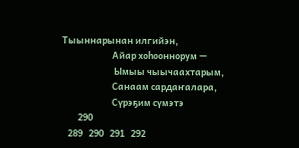Тыыннарынан илгийэн,
                         Айар хоһооннорум —
                          Ымыы чыычаахтарым,
                         Санаам сардаҥалара,
                         Сүрэҕим сүмэтэ
        290
   289   290   291   292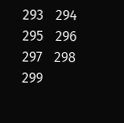293   294   295   296   297   298   299